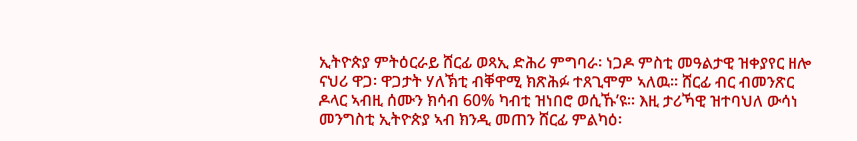ኢትዮጵያ ምትዕርራይ ሸርፊ ወጻኢ ድሕሪ ምግባራ፡ ነጋዶ ምስቲ መዓልታዊ ዝቀያየር ዘሎ ናህሪ ዋጋ፡ ዋጋታት ሃለኽቲ ብቐዋሚ ክጽሕፉ ተጸጊሞም ኣለዉ። ሸርፊ ብር ብመንጽር ዶላር ኣብዚ ሰሙን ክሳብ 60% ካብቲ ዝነበሮ ወሲኹ’ዩ። እዚ ታሪኻዊ ዝተባህለ ውሳነ መንግስቲ ኢትዮጵያ ኣብ ክንዲ መጠን ሸርፊ ምልካዕ፡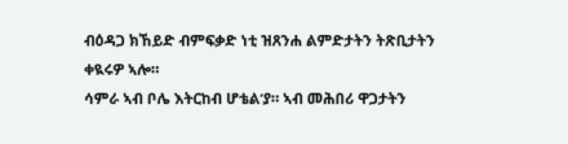ብዕዳጋ ክኸይድ ብምፍቃድ ነቲ ዝጸንሐ ልምድታትን ትጽቢታትን ቀዪሩዎ ኣሎ።
ሳምራ ኣብ ቦሌ እትርከብ ሆቴል’ያ። ኣብ መሕበሪ ዋጋታትን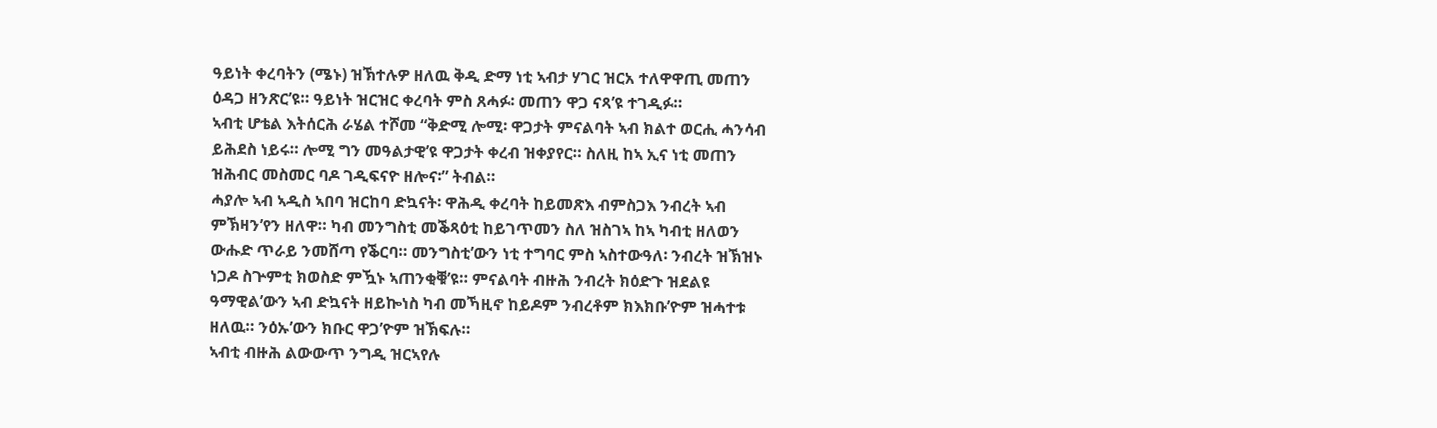ዓይነት ቀረባትን (ሜኑ) ዝኽተሉዎ ዘለዉ ቅዲ ድማ ነቲ ኣብታ ሃገር ዝርአ ተለዋዋጢ መጠን ዕዳጋ ዘንጽር’ዩ። ዓይነት ዝርዝር ቀረባት ምስ ጸሓፉ፡ መጠን ዋጋ ናጻ’ዩ ተገዲፉ።
ኣብቲ ሆቴል እትሰርሕ ራሄል ተሾመ “ቅድሚ ሎሚ፡ ዋጋታት ምናልባት ኣብ ክልተ ወርሒ ሓንሳብ ይሕደስ ነይሩ። ሎሚ ግን መዓልታዊ’ዩ ዋጋታት ቀረብ ዝቀያየር። ስለዚ ከኣ ኢና ነቲ መጠን ዝሕብር መስመር ባዶ ገዲፍናዮ ዘሎና፡” ትብል።
ሓያሎ ኣብ ኣዲስ ኣበባ ዝርከባ ድኳናት፡ ዋሕዲ ቀረባት ከይመጽእ ብምስጋእ ንብረት ኣብ ምኽዛን’የን ዘለዋ። ካብ መንግስቲ መቕጻዕቲ ከይገጥመን ስለ ዝስገኣ ከኣ ካብቲ ዘለወን ውሑድ ጥራይ ንመሸጣ የቕርባ። መንግስቲ’ውን ነቲ ተግባር ምስ ኣስተውዓለ፡ ንብረት ዝኽዝኑ ነጋዶ ስጕምቲ ክወስድ ምዃኑ ኣጠንቂቑ’ዩ። ምናልባት ብዙሕ ንብረት ክዕድጉ ዝደልዩ ዓማዊል’ውን ኣብ ድኳናት ዘይኰነስ ካብ መኻዚኖ ከይዶም ንብረቶም ክእክቡ’ዮም ዝሓተቱ ዘለዉ። ንዕኡ’ውን ክቡር ዋጋ’ዮም ዝኽፍሉ።
ኣብቲ ብዙሕ ልውውጥ ንግዲ ዝርኣየሉ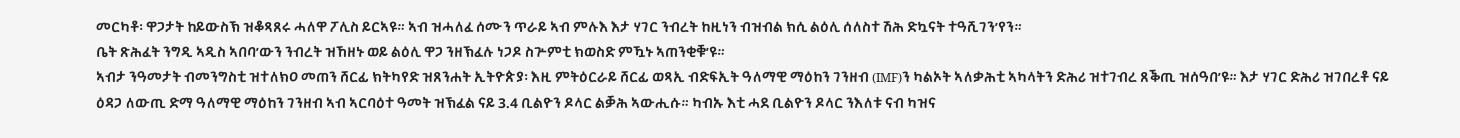መርካቶ፡ ዋጋታት ከይውስኽ ዝቆጻጸሩ ሓለዋ ፖሊስ ይርኣዩ። ኣብ ዝሓለፈ ሰሙን ጥራይ ኣብ ምሉእ እታ ሃገር ንብረት ከዚነን ብዝብል ክሲ ልዕሊ ሰለስተ ሽሕ ድኳናት ተዓሺገን’የን።
ቤት ጽሕፈት ንግዲ ኣዲስ ኣበባ’ውን ንብረት ዝኸዘኑ ወይ ልዕሊ ዋጋ ንዘኽፈሉ ነጋዶ ስጕምቲ ክወስድ ምዃኑ ኣጠንቂቑ’ዩ።
ኣብታ ንዓመታት ብመንግስቲ ዝተለክዐ መጠን ሸርፊ ክትካየድ ዝጸንሐት ኢትዮጵያ፡ እዚ ምትዕርራይ ሸርፊ ወጻኢ ብድፍኢት ዓለማዊ ማዕከን ገንዘብ (IMF)ን ካልኦት ኣለቃሕቲ ኣካላትን ድሕሪ ዝተገብረ ጸቕጢ ዝሰዓበ’ዩ። እታ ሃገር ድሕሪ ዝገበረቶ ናይ ዕዳጋ ለውጢ ድማ ዓለማዊ ማዕከን ገንዘብ ኣብ ኣርባዕተ ዓመት ዝኽፈል ናይ 3.4 ቢልዮን ዶላር ልቓሕ ኣውሒሱ። ካብኡ እቲ ሓደ ቢልዮን ዶላር ንእለቱ ናብ ካዝና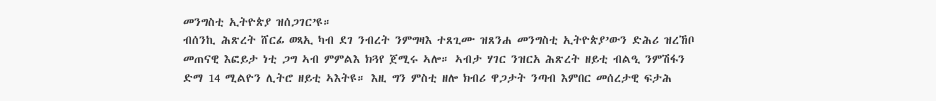መንግስቲ ኢትዮጵያ ዝሰጋገር’ዩ።
ብሰንኪ ሕጽረት ሸርፊ ወጻኢ ካብ ደገ ንብረት ንምግዛእ ተጸጊሙ ዝጸንሐ መንግስቲ ኢትዮጵያ’ውን ድሕሪ ዝረኸቦ መጠናዊ እፎይታ ነቲ ጋግ ኣብ ምምልእ ክጓየ ጀሚሩ ኣሎ። ኣብታ ሃገር ንዝርአ ሕጽረት ዘይቲ ብልዒ ንምሽፋን ድማ 14 ሚልዮን ሊትሮ ዘይቲ ኣእትዩ። እዚ ግን ምስቲ ዘሎ ክብሪ ዋጋታት ንጣብ እምበር መሰረታዊ ፍታሕ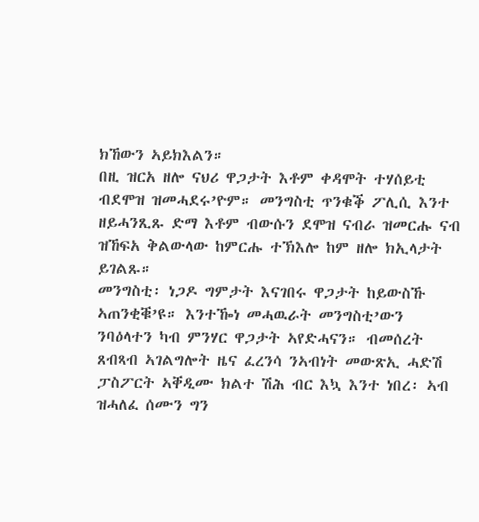ክኸውን ኣይክእልን።
በዚ ዝርአ ዘሎ ናህሪ ዋጋታት እቶም ቀዳሞት ተሃሰይቲ ብደሞዝ ዝመሓደሩ’ዮም። መንግስቲ ጥንቁቕ ፖሊሲ እንተ ዘይሓንጺጹ ድማ እቶም ብውሱን ደሞዝ ናብራ ዝመርሑ ናብ ዝኸፍአ ቅልውላው ከምርሑ ተኽእሎ ከም ዘሎ ክኢላታት ይገልጹ።
መንግስቲ፡ ነጋዶ ግምታት እናገበሩ ዋጋታት ከይውስኹ ኣጠንቂቑ’ዩ። እንተዀነ መሓዉራት መንግስቲ’ውን ንባዕላተን ካብ ምንሃር ዋጋታት ኣየድሓናን። ብመሰረት ጸብጻብ ኣገልግሎት ዜና ፈረንሳ ንኣብነት መውጽኢ ሓድሽ ፓስፖርት ኣቐዲሙ ክልተ ሽሕ ብር እኳ እንተ ነበረ፡ ኣብ ዝሓለፈ ሰሙን ግን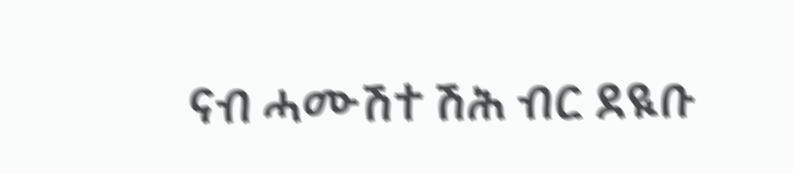ናብ ሓሙሽተ ሽሕ ብር ደዪቡ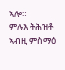ኣሎ።
ምሉእ ትሕዝቶ ኣብዚ ምስማዕ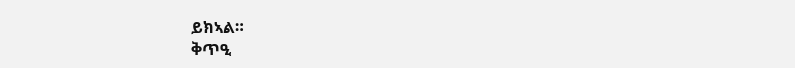ይክኣል።
ቅጥዒ